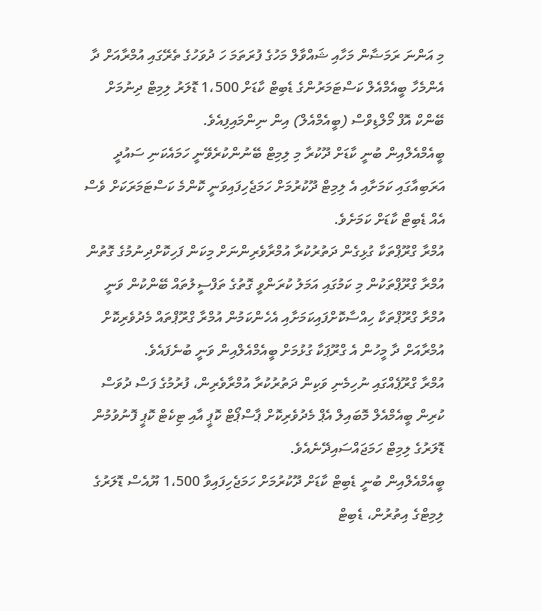މި އަންނަ ރަމަޟާން މަހާއި ޝައްވާލް މަހުގެ ފުރަތަމަ ހަ ދުވަހުގެ ތެރޭގައި އުމްރާއަށް ދާ އެންމެހާ ބީއެމްއެލް ކަސްޓަމަރުންގެ ޑެބިޓް ކާޑަށް 1،500 ޑޮލަރު ލިމިޓް ދިނުމަށް ބޭންކް އޮފް މޯލްޑިވްސް (ބީއެމްއެލް) އިން ނިންމައިފިއެވެ.
ބީއެމްއެލްއިން ބުނީ ކާޑަށް ދޫކުރާ މި ލިމިޓް ބޭނުންކުރެވޭނީ ހަމައެކަނި ސައުދީ އަރަބިއާގައި ކަމަށާއި އެ ލިމިޓް ދޫކުރުމަށް ހަމަޖެހިފައިވަނީ ކޮންމެ ކަސްޓަމަރަކަށް ވެސް އެއް ޑެބިޓް ކާޑަށް ކަމަށެވެ.
އުމްރާ ގްރޫޕްތަކާ ގުޅިގެން ދަތުރުކުރާ އުމްރާވެރިންނަށް މިކަން ފަހިކޮށްދިނުމުގެ ގޮތުން އުމްރާ ގްރޫޕްތަކުން މި ކަމުގައި އަމަލު ކުރަންވީ ގޮތުގެ ތަފްސީލުތައް ބޭންކުން ވަނީ އުމްރާ ގްރޫޕްތަކާ ހިއްސާކޮށްފައިކަމަށާއި އެހެންކަމުން އުމްރާ ގްރޫޕްތައް މެދުވެރިކޮށް އުމްރާއަށް ދާ މީހުން އެ ގްރޫޕަކާ ގުޅުމަށް ބީއެމްއެލްއިން ވަނީ ބުނެފައެވެ.
އުމްރާ ގްރޫޕެއްގައި ނުހިމެނި ވަކިން ދަތުރުކުރާ އުމްރާވެރިން، ފުރުމުގެ ފަސް ދުވަސް ކުރިން ބީއެމްއެލް މޮބައިލް އެޕް މެދުވެރިކޮށް ޕާސްޕޯޓް ކޮޕީ އާއި ޓިކެޓް ކޮޕީ ފޮނުވުމުން ޑޮލަރުގެ ލިމިޓް ހަމަޖައްސައިދޭނެއެވެ.
ބީއެމްއެލްއިން ބުނީ ޑެބިޓް ކާޑަށް ދޫކުރުމަށް ހަމަޖެހިފައިވާ 1،500 ޔޫއެސް ޑޮލަރުގެ ލިމިޓްގެ އިތުރުން، ޑެބިޓް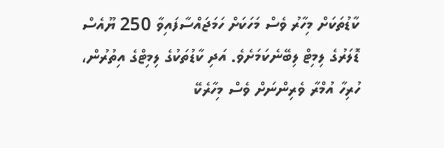ކާޑުތަކަށް މިހާރު ވެސް މަހަކަށް ހަމަޖައްސާފައިވާ 250 ޔޫއެސް ޑޮލަރުގެ ލިމިޓް ލިބޭނެކަމަށެވެ. އަދި ކާޑުތަކުގެ ލިމިޓްގެ އިތުރުން، ހުރިހާ އުމްރާ ވެރިންނަށް ވެސް މިހާރެކޭ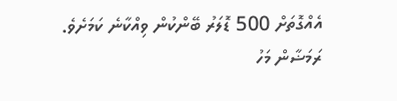އެއްގޮތަށް 500 ޑޮލަރު ބޭންކުން ވިއްކާނެ ކަމަށެވެ.
ރަމަޟާން މަހު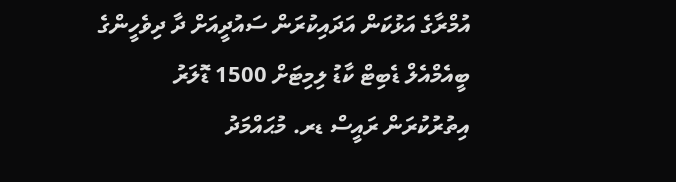އުމްރާގެ އަޅުކަން އަދައިކުރަން ސައުދީއަށް ދާ ދިވެހީންގެ ބީއެމްއެލް ޑެބިޓް ކާޑު ލިމިޓަށް 1500 ޑޮލަރު އިތުރުކުރަން ރައީސް ޑރ. މުޙައްމަދު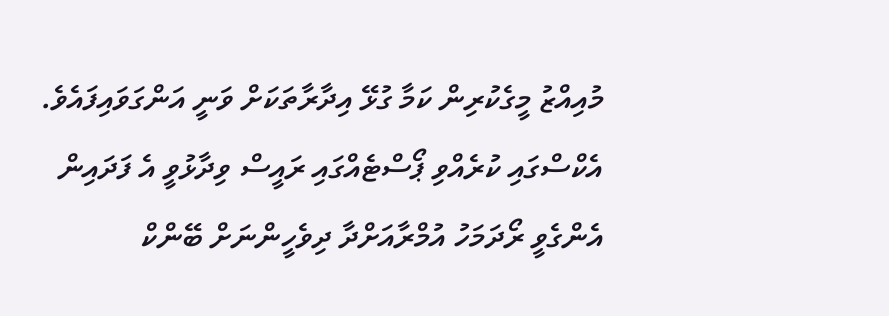މުއިއްޒު މީގެކުރިން ކަމާ ގުޅޭ އިދާރާތަކަށް ވަނީ އަންގަވައިފައެވެ.
އެކްސްގައި ކުރެއްވި ޕޯސްޓެއްގައި ރައީސް ވިދާޅުވީ އެ ފަދައިން އެންގެވީ ރޯދަމަހު އުމްރާއަށްދާ ދިވެހީންނަށް ބޭންކް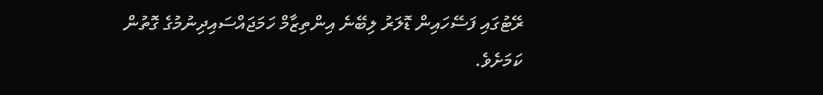ރޭޓުގައި ފަސޭހައިން ޑޮލަރު ލިބޭނެ އިންތިޒާމް ހަމަޖައްސައިދިނުމުގެ ގޮތުން ކަމަށެވެ.